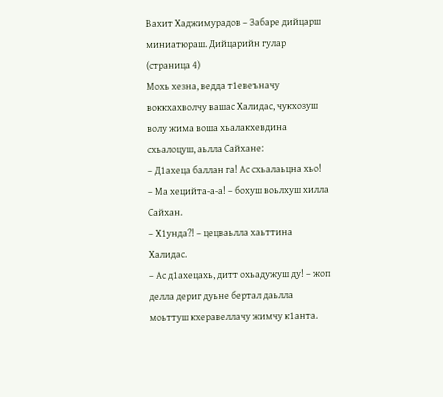Вахит Хаджимурадов – Забаре дийцарш миниатюраш. Дийцарийн гулар (страница 4)
Мохь хезна, ведда т1евеъначу воккхахволчу вашас Халидас, чукхозуш волу жима воша хьалакхевдина схьалоцуш, аьлла Сайхане:
– Д1ахеца баллан га! Ас схьалаьцна хьо!
– Ма хецийта-а-а! – бохуш воьлхуш хилла Сайхан.
– Х1унда?! – цецваьлла хаьттина Халидас.
– Ас д1ахецахь, дитт охьадужуш ду! – жоп делла дериг дуьне бертал даьлла моьттуш кхеравеллачу жимчу к1анта.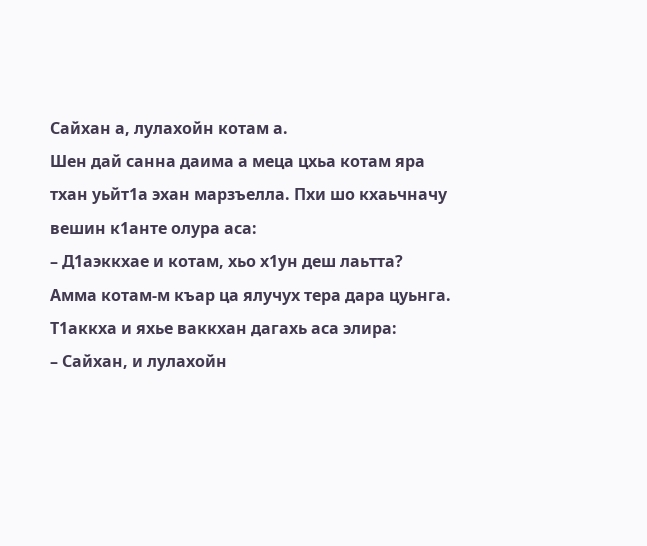Сайхан а, лулахойн котам а.
Шен дай санна даима а меца цхьа котам яра тхан уьйт1а эхан марзъелла. Пхи шо кхаьчначу вешин к1анте олура аса:
– Д1аэккхае и котам, хьо х1ун деш лаьтта?
Амма котам-м къар ца ялучух тера дара цуьнга. Т1аккха и яхье ваккхан дагахь аса элира:
– Сайхан, и лулахойн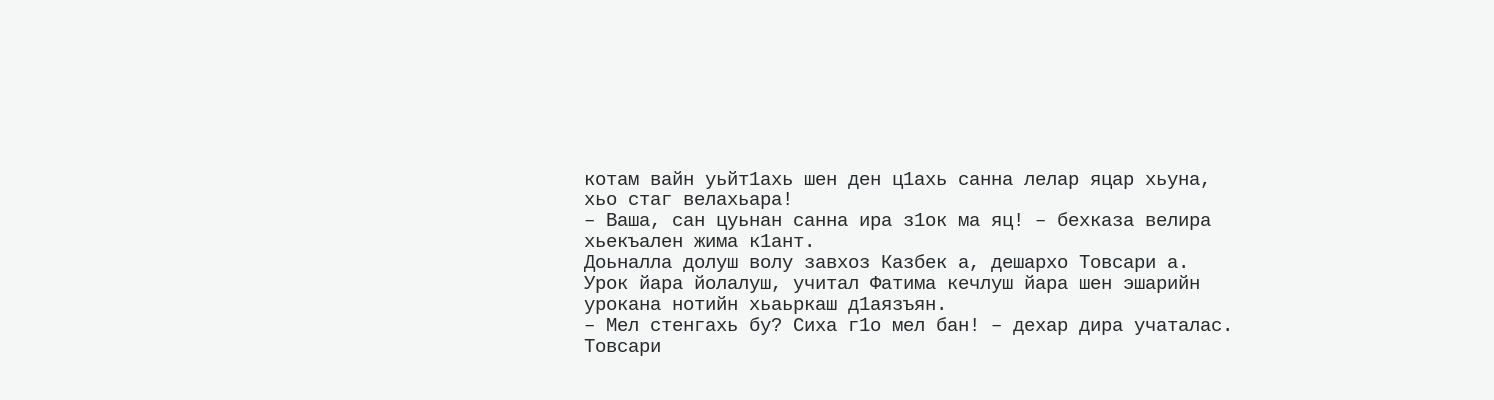котам вайн уьйт1ахь шен ден ц1ахь санна лелар яцар хьуна, хьо стаг велахьара!
– Ваша, сан цуьнан санна ира з1ок ма яц! – бехказа велира хьекъален жима к1ант.
Доьналла долуш волу завхоз Казбек а, дешархо Товсари а.
Урок йара йолалуш, учитал Фатима кечлуш йара шен эшарийн урокана нотийн хьаьркаш д1аязъян.
– Мел стенгахь бу? Сиха г1о мел бан! – дехар дира учаталас.
Товсари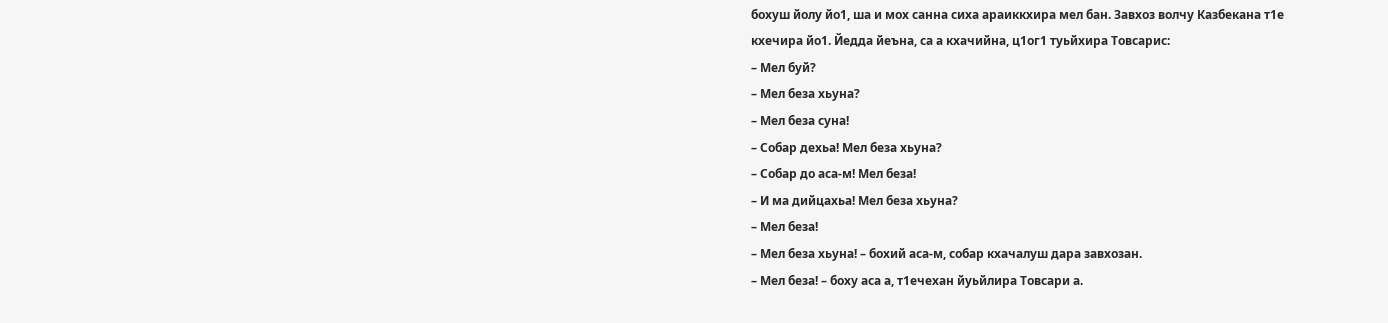бохуш йолу йо1, ша и мох санна сиха араиккхира мел бан. Завхоз волчу Казбекана т1е кхечира йо1. Йедда йеъна, са а кхачийна, ц1ог1 туьйхира Товсарис:
– Мел буй?
– Мел беза хьуна?
– Мел беза суна!
– Собар дехьа! Мел беза хьуна?
– Собар до аса-м! Мел беза!
– И ма дийцахьа! Мел беза хьуна?
– Мел беза!
– Мел беза хьуна! – бохий аса-м, собар кхачалуш дара завхозан.
– Мел беза! – боху аса а, т1ечехан йуьйлира Товсари а.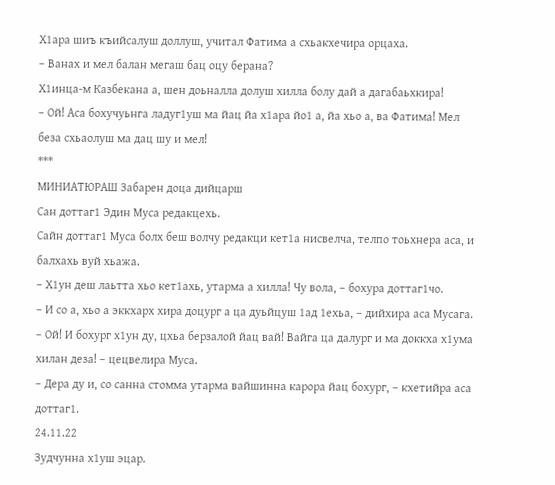Х1ара шиъ къийсалуш доллуш, учитал Фатима а схьакхечира орцаха.
– Ванах и мел балан мегаш бац оцу берана?
Х1инца-м Казбекана а, шен доьналла долуш хилла болу дай а дагабаьхкира!
– Ой! Аса бохучуьнга ладуг1уш ма йац йа х1ара йо1 а, йа хьо а, ва Фатима! Мел беза схьаолуш ма дац шу и мел!
***
МИНИАТЮРАШ Забарен доца дийцарш
Сан доттаг1 Эдин Муса редакцехь.
Сайн доттаг1 Муса болх беш волчу редакци кет1а нисвелча, телпо тоьхнера аса, и балхахь вуй хьажа.
– Х1ун деш лаьтта хьо кет1ахь, утарма а хилла! Чу вола, – бохура доттаг1чо.
– И со а, хьо а эккхарх хира доцург а ца дуьйцуш 1ад 1ехьа, – дийхира аса Мусага.
– Ой! И бохург х1ун ду, цхьа берзалой йац вай! Вайга ца далург и ма доккха х1ума хилан деза! – цецвелира Муса.
– Дера ду и, со санна стомма утарма вайшинна карора йац бохург, – кхетийра аса доттаг1.
24.11.22
Зудчунна х1уш эцар.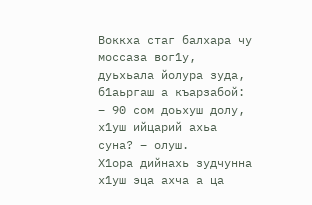Воккха стаг балхара чу моссаза вог1у, дуьхьала йолура зуда, б1аьргаш а къарзабой:
– 90 сом доьхуш долу, х1уш ийцарий ахьа суна? – олуш.
Х1ора дийнахь зудчунна х1уш эца ахча а ца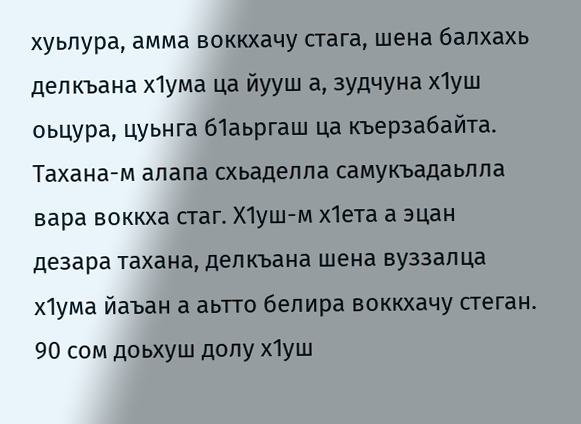хуьлура, амма воккхачу стага, шена балхахь делкъана х1ума ца йууш а, зудчуна х1уш оьцура, цуьнга б1аьргаш ца къерзабайта.
Тахана-м алапа схьаделла самукъадаьлла вара воккха стаг. Х1уш-м х1ета а эцан дезара тахана, делкъана шена вуззалца х1ума йаъан а аьтто белира воккхачу стеган.
90 сом доьхуш долу х1уш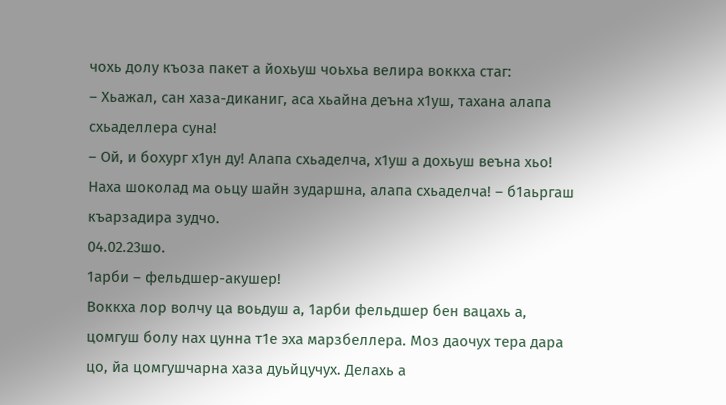чохь долу къоза пакет а йохьуш чоьхьа велира воккха стаг:
– Хьажал, сан хаза-диканиг, аса хьайна деъна х1уш, тахана алапа схьаделлера суна!
– Ой, и бохург х1ун ду! Алапа схьаделча, х1уш а дохьуш веъна хьо! Наха шоколад ма оьцу шайн зударшна, алапа схьаделча! – б1аьргаш къарзадира зудчо.
04.02.23шо.
1арби – фельдшер-акушер!
Воккха лор волчу ца воьдуш а, 1арби фельдшер бен вацахь а, цомгуш болу нах цунна т1е эха марзбеллера. Моз даочух тера дара цо, йа цомгушчарна хаза дуьйцучух. Делахь а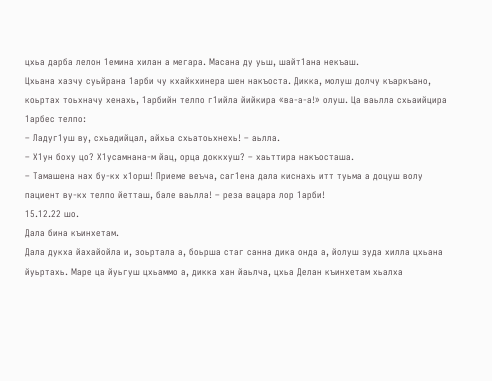цхьа дарба лелон 1емина хилан а мегара. Масана ду уьш, шайт1ана некъаш.
Цхьана хазчу суьйрана 1арби чу кхайкхинера шен накъоста. Дикка, молуш долчу къаркъано, коьртах тоьхначу хенахь, 1арбийн телпо г1ийла йийкира «ва-а-а!» олуш. Ца ваьлла схьаийцира 1арбес телпо:
– Ладуг1уш ву, схьадийцал, айхьа схьатоьхнехь! – аьлла.
– Х1ун боху цо? Х1усамнана-м йац, орца доккхуш? – хаьттира накъосташа.
– Тамашена нах бу-кх х1орш! Приеме веъча, саг1ена дала киснахь итт туьма а доцуш волу пациент ву-кх телпо йетташ, бале ваьлла! – реза вацара лор 1арби!
15.12.22 шо.
Дала бина къинхетам.
Дала дукха йахайойла и, зоьртала а, боьрша стаг санна дика онда а, йолуш зуда хилла цхьана йуьртахь. Маре ца йуьгуш цхьаммо а, дикка хан йаьлча, цхьа Делан къинхетам хьалха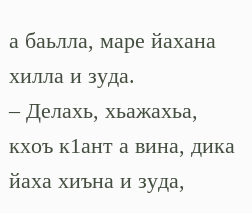а баьлла, маре йахана хилла и зуда.
– Делахь, хьажахьа, кхоъ к1ант а вина, дика йаха хиъна и зуда,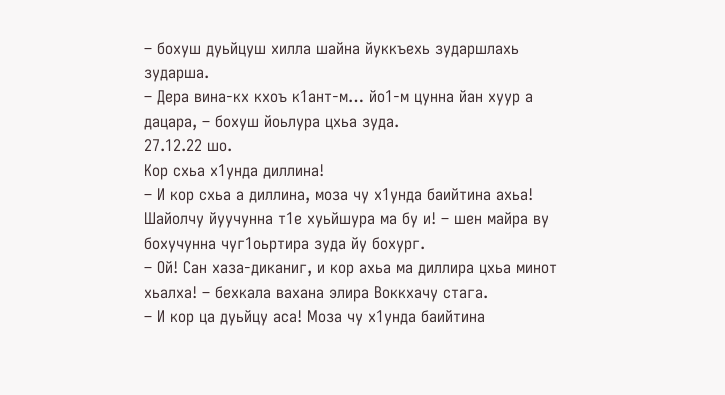– бохуш дуьйцуш хилла шайна йуккъехь зударшлахь зударша.
– Дера вина-кх кхоъ к1ант-м… йо1-м цунна йан хуур а дацара, – бохуш йоьлура цхьа зуда.
27.12.22 шо.
Кор схьа х1унда диллина!
– И кор схьа а диллина, моза чу х1унда баийтина ахьа! Шайолчу йуучунна т1е хуьйшура ма бу и! – шен майра ву бохучунна чуг1оьртира зуда йу бохург.
– Ой! Сан хаза-диканиг, и кор ахьа ма диллира цхьа минот хьалха! – бехкала вахана элира Воккхачу стага.
– И кор ца дуьйцу аса! Моза чу х1унда баийтина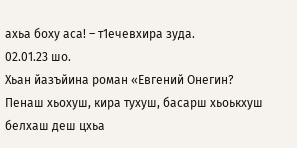ахьа боху аса! – т1ечевхира зуда.
02.01.23 шо.
Хьан йазъйина роман «Евгений Онегин?
Пенаш хьохуш, кира тухуш, басарш хьоькхуш белхаш деш цхьа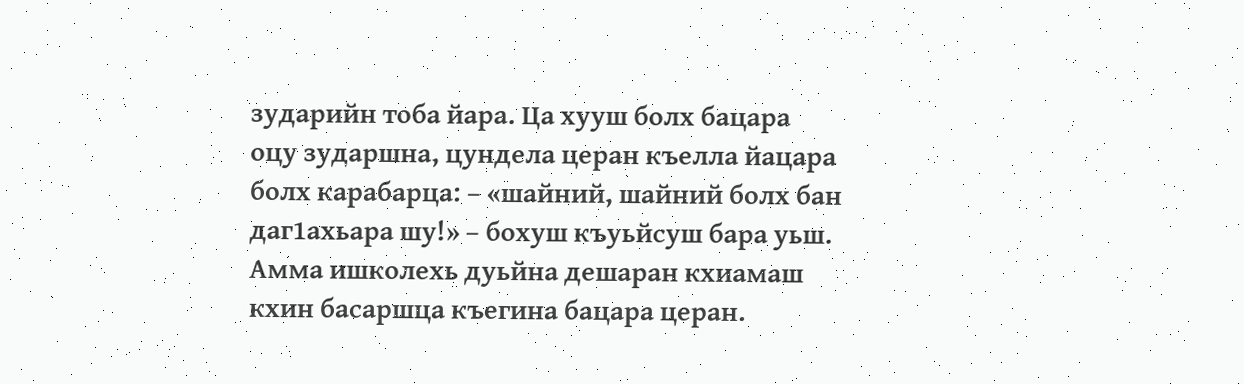зударийн тоба йара. Ца хууш болх бацара оцу зударшна, цундела церан къелла йацара болх карабарца: – «шайний, шайний болх бан даг1ахьара шу!» – бохуш къуьйсуш бара уьш. Амма ишколехь дуьйна дешаран кхиамаш кхин басаршца къегина бацара церан.